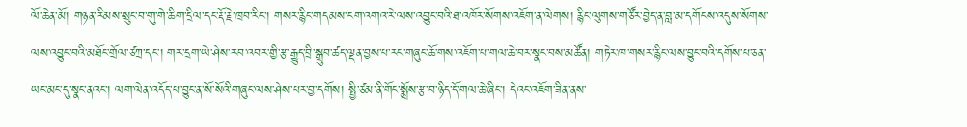ལོ་ཆེན་མོ། གཉན་རིམས་སྲུང་བ་གུ་གེ་ཆིག་དྲིལ་དང་རྡོ་རྗེ་ཁྲབ་རིང་། གསར་རྙིང་གདམས་ངག་འགའ་རེ་ལས་འབྱུང་བའི་ཐ་འཁོར་སོགས་འཇོག་ན་ལེགས། རྙིང་ལུགས་གཙོར་བྱེད་ན་བླ་མ་དགོངས་འདུས་སོགས་ལས་འབྱུང་བའི་མཐོང་གྲོལ་ཙཀྲ་དང་། གར་དྲག་ཡེ་ཤེས་རབ་འབར་གྱི་རྩ་རྒྱུད་བྲི་སྒྲུབ་ཚད་ལྡན་བྱས་པ་རང་གཞུང་ཆོ་གས་འཇོག་པ་གལ་ཆེ་བར་སྣང་བས་མཚོན། གཏེར་ཁ་གསར་རྙིང་ལས་བྱུང་བའི་དགོས་པ་ཅན་ཡང་མང་དུ་སྣང་ནའང་། ལག་ལེན་འདོད་པ་བྱུང་ན་སོ་སོའི་གཞུང་ལས་ཤེས་པར་བྱ་དགོས། སྤྱི་ཙམ་ནི་གོང་སྨྲོས་རྩ་བ་ཉིད་དོ་གལ་ཆེ་ཞིང་། དེའང་འཇོག་ཟིན་ནས་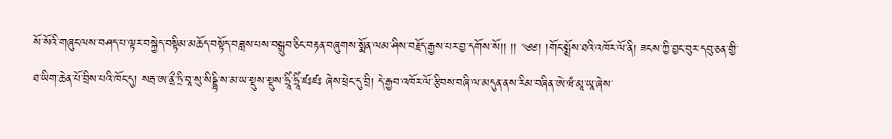སོ་སོའི་གཞུང་ལས་བཤད་པ་ལྟར་བསྐྱེད་བསྟིམ་མཆོད་བསྟོད་བཟླས་པས་བསྒྲུབ་ཅིང་བརྟན་བཞུགས་སྨོན་ལམ་ཤིས་བརྗོད་རྒྱས་པར་བྱ་དགོས་སོ།། །། ༄༅། །གོང་སྨྲོས་ཐའི་འཁོར་ལོ་ནི། ཟངས་ཀྱི་བྱང་བུར་དབུ་ཅན་གྱི་ཐ་ཡིག་ཆེན་པོ་བྲིས་པའི་ཁོང་དུ། སརྦ་ཨ་ནྲྀ་ཏྲི་བཱ་སུ་སིདྡྷི་ས་མ་ཡ་སྡུས་སྡུས་ཧྲཱིཾ་ཧྲཱིཾ་ཛཿཛཿ ཞེས་ཕྲེང་དུ་བྲི། དེ་རྒྱབ་འཁོར་ལོ་རྩིབས་བཞི་ལ་མདུན་ནས་རིམ་བཞིན་ཨེ་ཝཾ་མཱ་ཡཱ་ཞེས་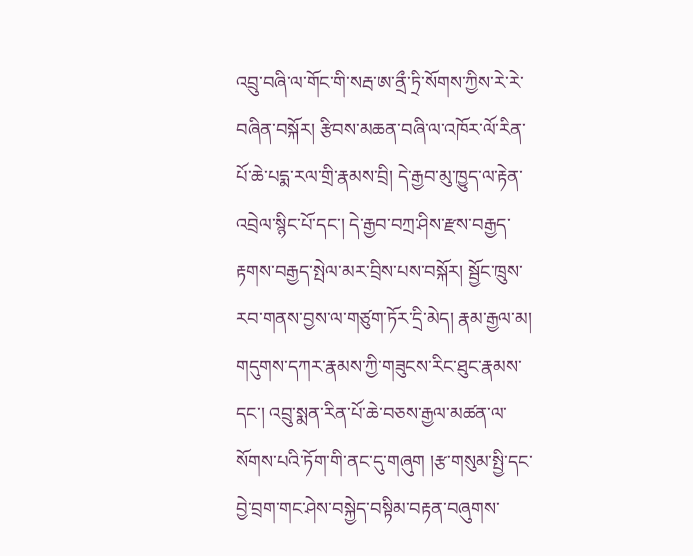འབྲུ་བཞི་ལ་གོང་གི་སརྦ་ཨ་ནྲྀ་ཏྲི་སོགས་ཀྱིས་རེ་རེ་བཞིན་བསྐོར། རྩིབས་མཆན་བཞི་ལ་འཁོར་ལོ་རིན་པོ་ཆེ་པདྨ་རལ་གྲི་རྣམས་བྲི། དེ་རྒྱབ་མུ་ཁྱུད་ལ་རྟེན་འབྲེལ་སྙིང་པོ་དང་། དེ་རྒྱབ་བཀྲ་ཤིས་རྫས་བརྒྱད་རྟགས་བརྒྱད་སྤེལ་མར་བྲིས་པས་བསྐོར། སྦྱོང་ཁྲུས་རབ་གནས་བྱས་ལ་གཙུག་ཏོར་དྲི་མེད། རྣམ་རྒྱལ་མ། གདུགས་དཀར་རྣམས་ཀྱི་གཟུངས་རིང་ཐུང་རྣམས་དང་། འབྲུ་སྨན་རིན་པོ་ཆེ་བཅས་རྒྱལ་མཚན་ལ་སོགས་པའི་ཏོག་གི་ནང་དུ་གཞུག །རྩ་གསུམ་སྤྱི་དང་བྱེ་བྲག་གང་ཤེས་བསྐྱེད་བསྟིམ་བརྟན་བཞུགས་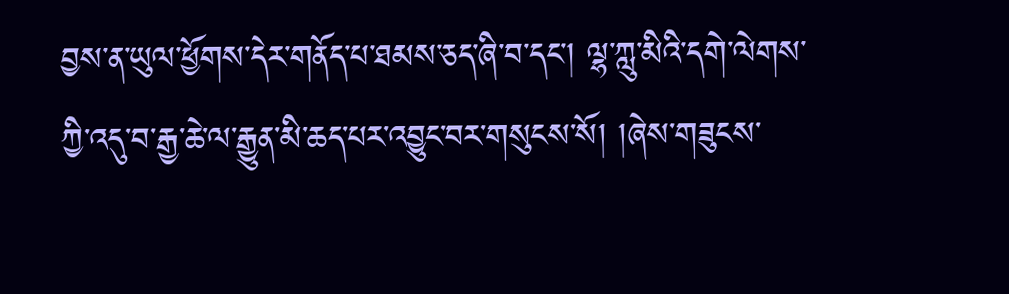བྱས་ན་ཡུལ་ཕྱོགས་དེར་གནོད་པ་ཐམས་ཅད་ཞི་བ་དང་། ལྷ་ཀླུ་མིའི་དགེ་ལེགས་ཀྱི་འདུ་བ་རྒྱ་ཆེ་ལ་རྒྱུན་མི་ཆད་པར་འབྱུང་བར་གསུངས་སོ། །ཞེས་གཟུངས་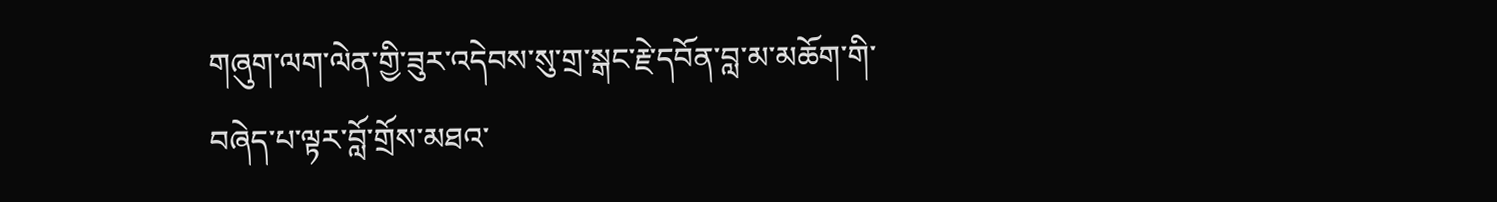གཞུག་ལག་ལེན་གྱི་ཟུར་འདེབས་སུ་གྲ་སྒང་རྗེ་དབོན་བླ་མ་མཆོག་གི་བཞེད་པ་ལྟར་བློ་གྲོས་མཐའ་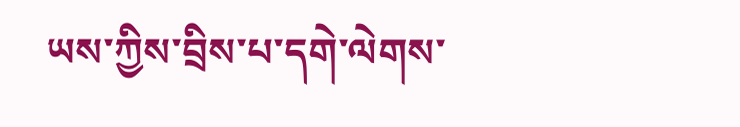ཡས་ཀྱིས་བྲིས་པ་དགེ་ལེགས་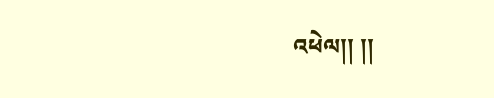འཕེལ།། །།